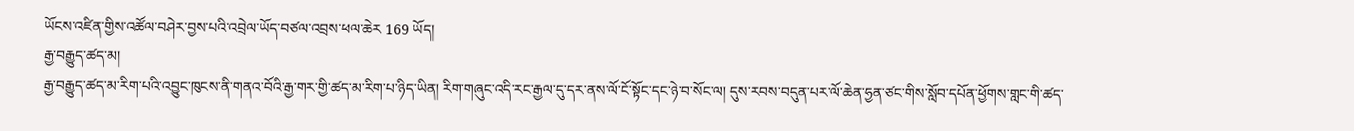ཡོངས་འཛིན་གྱིས་འཚོལ་བཤེར་བྱས་པའི་འབྲེལ་ཡོད་བཙལ་འབྲས་ཕལ་ཆེར 169 ཡོད།
རྒྱ་བརྒྱུད་ཚད་མ།
རྒྱ་བརྒྱུད་ཚད་མ་རིག་པའི་འབྱུང་ཁུངས་ནི་གནའ་བོའི་རྒྱ་གར་གྱི་ཚད་མ་རིག་པ་ཉིད་ཡིན། རིག་གཞུང་འདི་རང་རྒྱལ་དུ་དར་ནས་ལོ་ངོ་སྟོང་དང་ཉེ་བ་སོང་ལ། དུས་རབས་བདུན་པར་ལོ་ཆེན་ཧྱན་ཙང་གིས་སློབ་དཔོན་ཕྱོགས་གླང་གི་ཚད་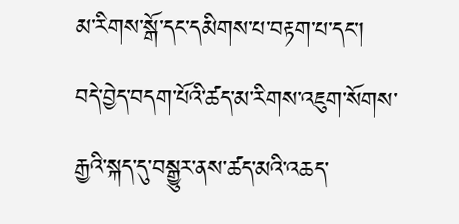མ་རིགས་སྒོ་དང་དམིགས་པ་བརྟག་པ་དང་། བདེ་བྱེད་བདག་པོའི་ཚད་མ་རིགས་འཇུག་སོགས་རྒྱའི་སྐད་དུ་བསྒྱུར་ནས་ཚད་མའི་འཆད་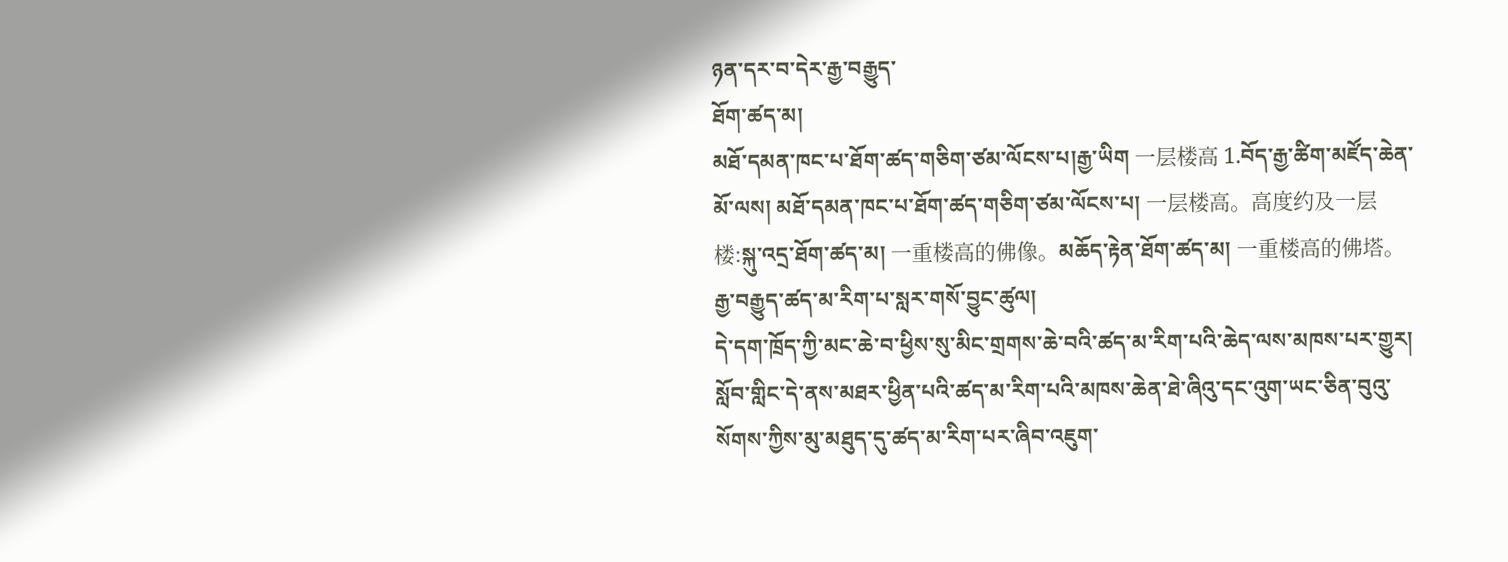ཉན་དར་བ་དེར་རྒྱ་བརྒྱུད་
ཐོག་ཚད་མ།
མཐོ་དམན་ཁང་པ་ཐོག་ཚད་གཅིག་ཙམ་ལོངས་པ།རྒྱ་ཡིག 一层楼高 1.བོད་རྒྱ་ཚིག་མཛོད་ཆེན་མོ་ལས། མཐོ་དམན་ཁང་པ་ཐོག་ཚད་གཅིག་ཙམ་ལོངས་པ། 一层楼高。高度约及一层楼:སྐུ་འདྲ་ཐོག་ཚད་མ། 一重楼高的佛像。མཆོད་རྟེན་ཐོག་ཚད་མ། 一重楼高的佛塔。
རྒྱ་བརྒྱུད་ཚད་མ་རིག་པ་སླར་གསོ་བྱུང་ཚུལ།
དེ་དག་ཁྲོད་ཀྱི་མང་ཆེ་བ་ཕྱིས་སུ་མིང་གྲགས་ཆེ་བའི་ཚད་མ་རིག་པའི་ཆེད་ལས་མཁས་པར་གྱུར། སློབ་གླིང་དེ་ནས་མཐར་ཕྱིན་པའི་ཚད་མ་རིག་པའི་མཁས་ཆེན་ཐེ་ཞིའུ་དང་འུག་ཡང་ཅིན་བུའུ་སོགས་ཀྱིས་མུ་མཐུད་དུ་ཚད་མ་རིག་པར་ཞིབ་འཇུག་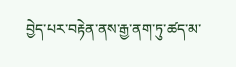བྱེད་པར་བརྟེན་ནས་རྒྱ་ནག་ཏུ་ཚད་མ་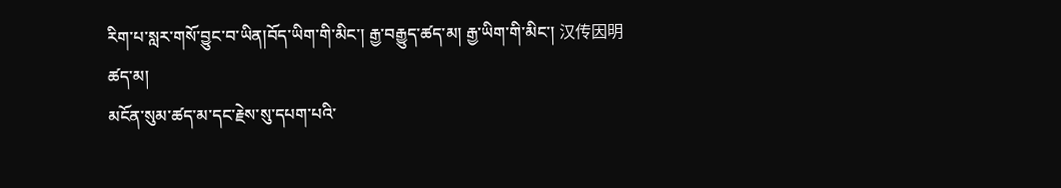རིག་པ་སླར་གསོ་བྱུང་བ་ཡིན།བོད་ཡིག་གི་མིང་། རྒྱ་བརྒྱུད་ཚད་མ། རྒྱ་ཡིག་གི་མིང་། 汉传因明
ཚད་མ།
མངོན་སུམ་ཚད་མ་དང་རྗེས་སུ་དཔག་པའི་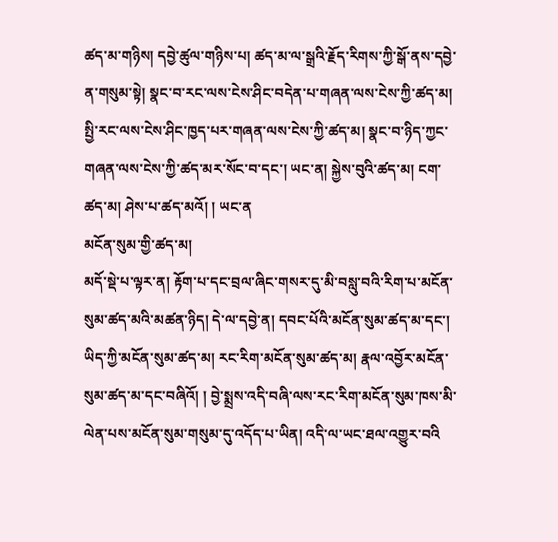ཚད་མ་གཉིས། དབྱེ་ཚུལ་གཉིས་པ། ཚད་མ་ལ་སྒྲའི་རྗོད་རིགས་ཀྱི་སྒོ་ནས་དབྱེ་ན་གསུམ་སྟེ། སྣང་བ་རང་ལས་ངེས་ཤིང་བདེན་པ་གཞན་ལས་ངེས་ཀྱི་ཚད་མ། སྤྱི་རང་ལས་ངེས་ཤིང་ཁྱད་པར་གཞན་ལས་ངེས་ཀྱི་ཚད་མ། སྣང་བ་ཉིད་ཀྱང་གཞན་ལས་ངེས་ཀྱི་ཚད་མར་སོང་བ་དང་། ཡང་ན། སྐྱེས་བུའི་ཚད་མ། ངག་ཚད་མ། ཤེས་པ་ཚད་མའོ། ། ཡང་ན
མངོན་སུམ་གྱི་ཚད་མ།
མདོ་སྡེ་པ་ལྟར་ན། རྟོག་པ་དང་བྲལ་ཞིང་གསར་དུ་མི་བསླུ་བའི་རིག་པ་མངོན་སུམ་ཚད་མའི་མཚན་ཉིད། དེ་ལ་དབྱེ་ན། དབང་པོའི་མངོན་སུམ་ཚད་མ་དང་། ཡིད་ཀྱི་མངོན་སུམ་ཚད་མ། རང་རིག་མངོན་སུམ་ཚད་མ། རྣལ་འབྱོར་མངོན་སུམ་ཚད་མ་དང་བཞིའོ། ། བྱེ་སྨྲས་འདི་བཞི་ལས་རང་རིག་མངོན་སུམ་ཁས་མི་ལེན་པས་མངོན་སུམ་གསུམ་དུ་འདོད་པ་ཡིན། འདི་ལ་ཡང་ཐལ་འགྱུར་བའི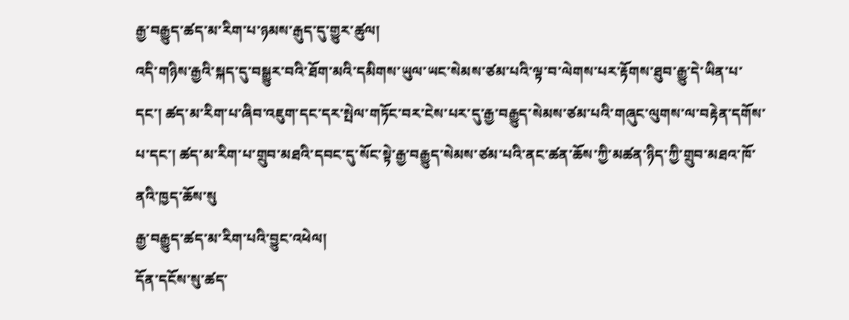རྒྱ་བརྒྱུད་ཚད་མ་རིག་པ་ཉམས་རྒུད་དུ་གྱུར་ཚུལ།
འདི་གཉིས་རྒྱའི་སྐད་དུ་བསྒྱུར་བའི་ཐོག་མའི་དམིགས་ཡུལ་ཡང་སེམས་ཙམ་པའི་ལྟ་བ་ལེགས་པར་རྟོགས་ཐུབ་རྒྱུ་དེ་ཡིན་པ་དང་། ཚད་མ་རིག་པ་ཞིབ་འཇུག་དང་དར་སྤེལ་གཏོང་བར་ངེས་པར་དུ་རྒྱ་བརྒྱུད་སེམས་ཙམ་པའི་གཞུང་ལུགས་ལ་བརྟེན་དགོས་པ་དང་། ཚད་མ་རིག་པ་གྲུབ་མཐའི་དབང་དུ་སོང་སྟེ་རྒྱ་བརྒྱུད་སེམས་ཙམ་པའི་ནང་ཚན་ཆོས་ཀྱི་མཚན་ཉིད་ཀྱི་གྲུབ་མཐའ་ཁོ་ནའི་ཁྱད་ཆོས་སུ
རྒྱ་བརྒྱུད་ཚད་མ་རིག་པའི་བྱུང་འཕེལ།
དོན་དངོས་སུ་ཚད་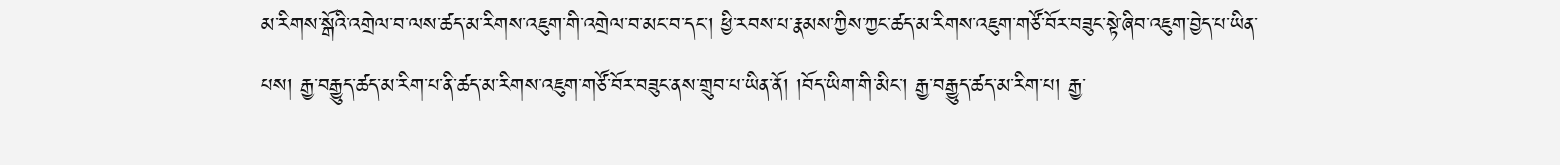མ་རིགས་སྒོའི་འགྲེལ་བ་ལས་ཚད་མ་རིགས་འཇུག་གི་འགྲེལ་བ་མང་བ་དང་། ཕྱི་རབས་པ་རྣམས་ཀྱིས་ཀྱང་ཚད་མ་རིགས་འཇུག་གཙོ་བོར་བཟུང་སྟེ་ཞིབ་འཇུག་བྱེད་པ་ཡིན་པས། རྒྱ་བརྒྱུད་ཚད་མ་རིག་པ་ནི་ཚད་མ་རིགས་འཇུག་གཙོ་བོར་བཟུང་ནས་གྲུབ་པ་ཡིན་ནོ། །བོད་ཡིག་གི་མིང་། རྒྱ་བརྒྱུད་ཚད་མ་རིག་པ། རྒྱ་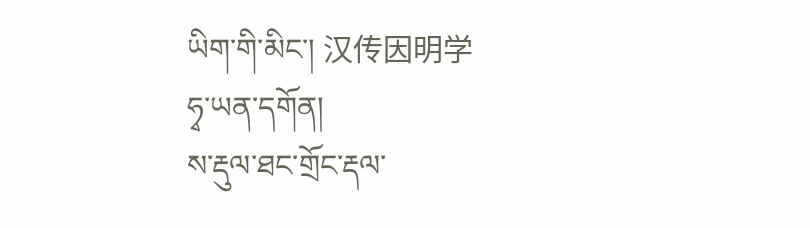ཡིག་གི་མིང་། 汉传因明学
ཧྭ་ཡན་དགོན།
ས་རྡུལ་ཐང་གྲོང་རྡལ་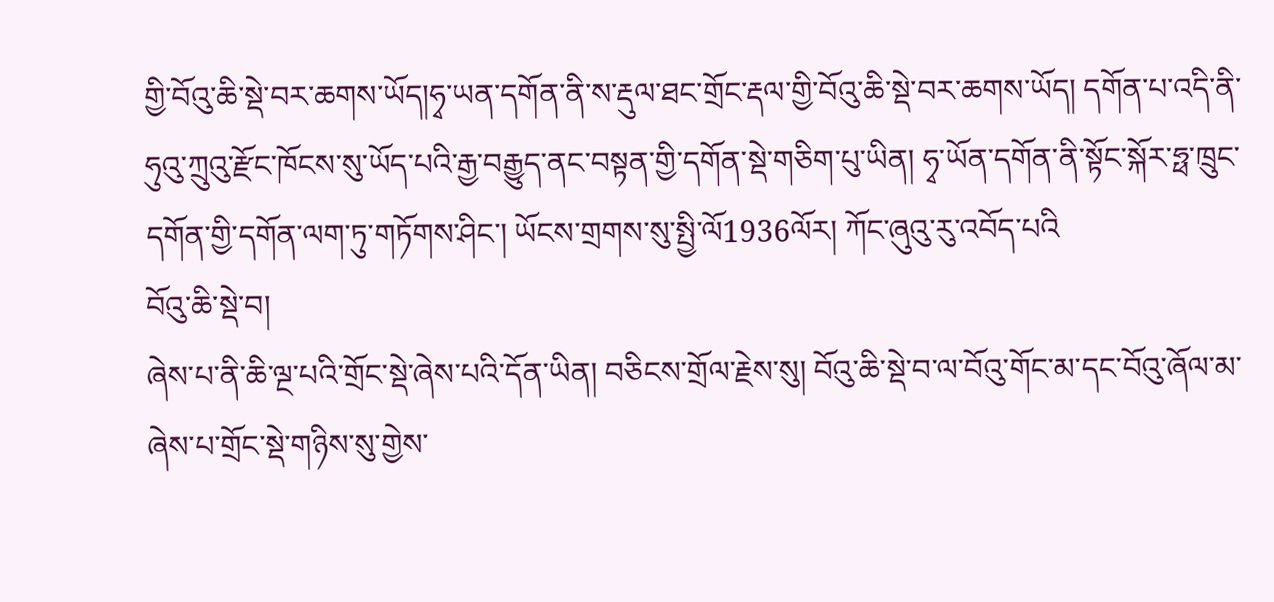གྱི་བོའུ་ཆི་སྡེ་བར་ཆགས་ཡོད།ཧྭ་ཡན་དགོན་ནི་ས་རྡུལ་ཐང་གྲོང་རྡལ་གྱི་བོའུ་ཆི་སྡེ་བར་ཆགས་ཡོད། དགོན་པ་འདི་ནི་ཧུའུ་ཀྲུའུ་རྫོང་ཁོངས་སུ་ཡོད་པའི་རྒྱ་བརྒྱུད་ནང་བསྟན་གྱི་དགོན་སྡེ་གཅིག་པུ་ཡིན། ཧྭ་ཡོན་དགོན་ནི་སྟོང་སྐོར་ཧྥ་ཁྲུང་དགོན་གྱི་དགོན་ལག་ཏུ་གཏོགས་ཤིང་། ཡོངས་གྲགས་སུ་སྤྱི་ལོ1936ལོར། ཀོང་ཞུའུ་རུ་འབོད་པའི
བོའུ་ཆི་སྡེ་བ།
ཞེས་པ་ནི་ཆི་ལྔ་པའི་གྲོང་སྡེ་ཞེས་པའི་དོན་ཡིན། བཅིངས་གྲོལ་རྗེས་སུ། བོའུ་ཆི་སྡེ་བ་ལ་བོའུ་གོང་མ་དང་བོའུ་ཞོལ་མ་ཞེས་པ་གྲོང་སྡེ་གཉིས་སུ་གྱེས་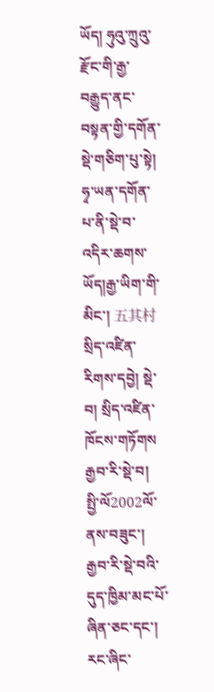ཡོད། ཧུའུ་ཀྲུའུ་རྫོང་གི་རྒྱ་བརྒྱུད་ནང་བསྟན་གྱི་དགོན་སྡེ་གཅིག་པུ་སྟེ། ཧྭ་ཡན་དགོན་པ་ནི་སྡེ་བ་འདིར་ཆགས་ཡོད།རྒྱ་ཡིག་གི་མིང་། 五其村 སྲིད་འཛིན་རིགས་དབྱེ། སྡེ་བ། སྲིད་འཛིན་ཁོངས་གཏོགས
རྒྱབ་རི་སྡེ་བ།
སྤྱི་ལོ2002ལོ་ནས་བཟུང་། རྒྱབ་རི་སྡེ་བའི་དུད་ཁྱིམ་མང་པོ་ཞིན་ཅང་དང་། རང་ཞིང་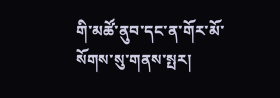གི་མཚོ་ནུབ་དང་ན་གོར་མོ་སོགས་སུ་གནས་སྤར།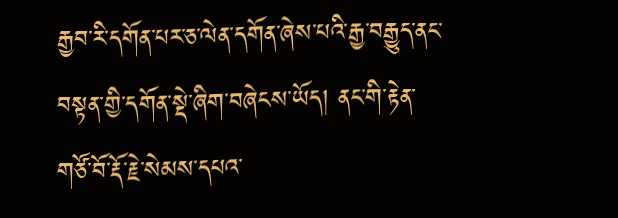རྒྱབ་རི་དགོན་པར་ཅ་ལེན་དགོན་ཞེས་པའི་རྒྱ་བརྒྱུད་ནང་བསྟན་གྱི་དགོན་སྡེ་ཞིག་བཞེངས་ཡོད། ནང་གི་རྟེན་གཙོ་བོ་རྡོ་རྗེ་སེམས་དཔའ་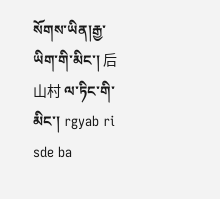སོགས་ཡིན།རྒྱ་ཡིག་གི་མིང་། 后山村 ལ་ཏིང་གི་མིང་། rgyab ri sde ba